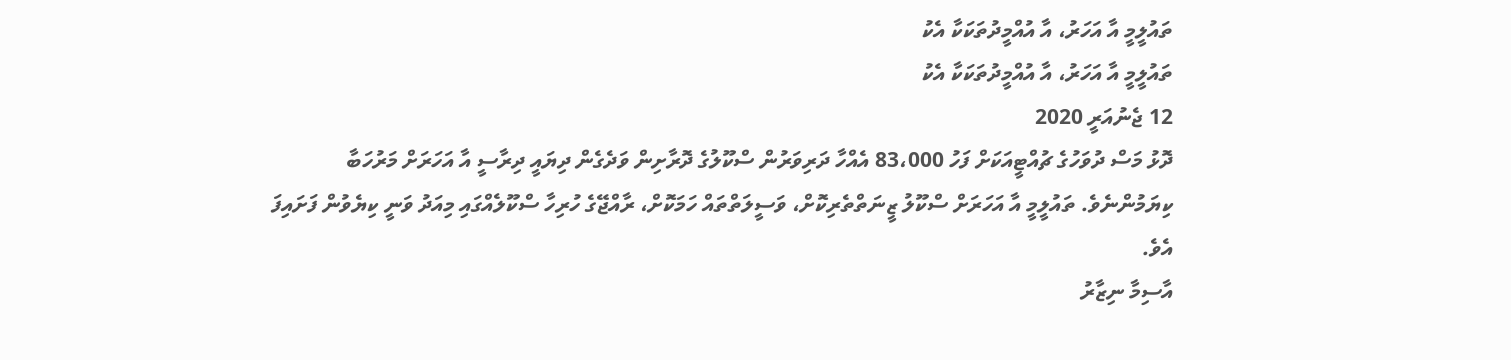ތައުލީމީ އާ އަހަރު، އާ އުއްމީދުތަކަކާ އެކު
ތައުލީމީ އާ އަހަރު، އާ އުއްމީދުތަކަކާ އެކު
12 ޖެނުއަރީ 2020
ދޮޅު މަސް ދުވަހުގެ ޗުއްޓީއަކަށް ފަހު 83،000 އެއްހާ ދަރިވަރުން ސްކޫލުގެ ދޮރާށިން ވަދެގެން ދިޔައީ ދިރާސީ އާ އަހަރަށް މަރުހަބާ ކިޔަމުންނެވެ. ތައުލީމީ އާ އަހަރަށް ސްކޫލު ޒީނަތްތެރިކޮށް، ވަސީލަތްތައް ހަމަކޮށް، ރާއްޖޭގެ ހުރިހާ ސްކޫލެއްގައި މިއަދު ވަނީ ކިޔެވުން ފަށައިފަ އެވެ.
އާސިމާ ނިޒާރު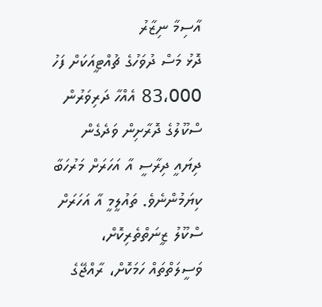އާސިމާ ނިޒާރު
ދޮޅު މަސް ދުވަހުގެ ޗުއްޓީއަކަށް ފަހު 83،000 އެއްހާ ދަރިވަރުން ސްކޫލުގެ ދޮރާށިން ވަދެގެން ދިޔައީ ދިރާސީ އާ އަހަރަށް މަރުހަބާ ކިޔަމުންނެވެ. ތައުލީމީ އާ އަހަރަށް ސްކޫލު ޒީނަތްތެރިކޮށް، ވަސީލަތްތައް ހަމަކޮށް، ރާއްޖޭގެ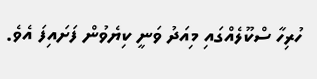ހުރިހާ ސްކޫލެއްގައި މިއަދު ވަނީ ކިޔެވުން ފަށައިފަ އެވެ.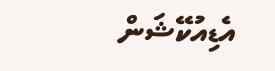އެޑިއުކޭޝަން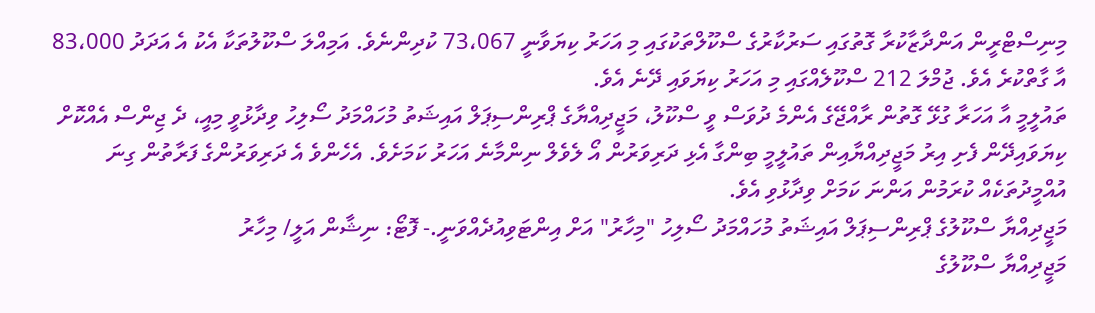މިނިސްޓްރީން އަންދާޒާކުރާ ގޮތުގައި ސަރުކާރުގެ ސްކޫލްތަކުގައި މި އަހަރު ކިޔަވާނީ 73،067 ކުދިންނެވެ. އަމިއްލަ ސްކޫލުތަކާ އެކު އެ އަދަދު 83،000 އާ ގާތްކުރެ އެވެ. ޖުމްލަ 212 ސްކޫލެއްގައި މި އަހަރު ކިޔަވައި ދޭނެ އެވެ.
ތައުލީމީ އާ އަހަރާ ގުޅޭ ގޮތުން ރާއްޖޭގެ އެންމެ ދުވަސް ވީ ސްކޫލު، މަޖީދިއްޔާގެ ޕްރިންސިޕަލް އައިޝަތު މުހައްމަދު ސޯލިހު ވިދާޅުވީ މިއީ، ދެ ޖިންސް އެއްކޮށް ކިޔަވައިދޭން ފެށި އިރު މަޖީދިއްޔާއިން ތައުލީމީ ބިންގާ އެޅި ދަރިވަރުން އޯ ލެވެލް ނިންމާނެ އަހަރު ކަމަށެވެ. އެހެންވެ އެ ދަރިވަރުންގެ ފަރާތުން ގިނަ އުއްމީދުތަކެއް ކުރަމުން އަންނަ ކަމަށް ވިދާޅުވި އެވެ.
މަޖީދިއްޔާ ސްކޫލުގެ ޕްރިންސިޕަލް އައިޝަތު މުހައްމަދު ސޯލިހު "މިހާރު" އަށް އިންޓަވިއުދެއްވަނީ.- ފޮޓޯ: ނިޝާން އަލީ/ މިހާރު
މަޖީދިއްޔާ ސްކޫލުގެ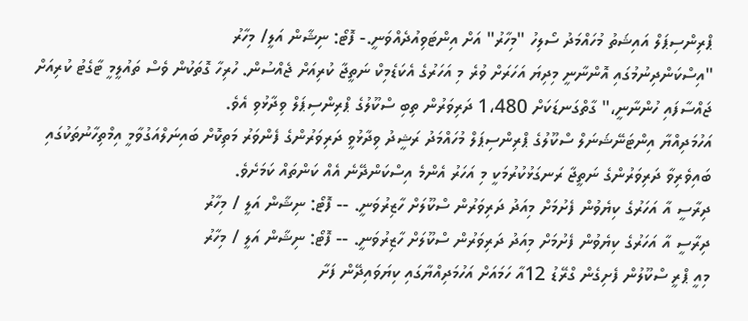ޕްރިންސިޕަލް އައިޝަތު މުހައްމަދު ސޯލިހު "މިހާރު" އަށް އިންޓަވިއުދެއްވަނީ.- ފޮޓޯ: ނިޝާން އަލީ/ މިހާރު
"އިސްކަންދިނުމުގައި އޮންނާނީ މިދިޔަ އަހަރަށް ވުރެ މި އަހަރުގެ އެކަޑެމިކް ނަތީޖާ ކުރިއަށް ޖެއްސުން. ހުރިހާ ގޮތަކުން ވެސް ތައުލީމީ ޓާގެޓު ކުރިއަށް ޖައްސާފައި ހުންނާނީ،" ގާތްގަނޑަކަށް 1،480 ދަރިވަރުން ތިބި ސްކޫލުގެ ޕްރިންސިޕަލް ވިދާޅުވި އެވެ.
އަހުމަދިއްޔާ އިންޓަނޭޝަނަލް ސްކޫލުގެ ޕްރިންސިޕަލް މުހައްމަދު ރަޝީދު ވިދާޅުވީ ދަރިވަރުންގެ ފެންވަރު މަތިކޮށް ބައިނަލްއަގުވާމީ އިމްތިހާނުތަކުގައި ބައިވެރިވާ ދަރިވަރުންގެ ނަތީޖާ ރަނގަޅުކުރުމަކީ މި އަހަރު އެންމެ އިސްކަންދޭނެ އެއް ކަންތައް ކަމަށެވެ.
ދިރާސީ އާ އަހަރުގެ ކިޔެވުން ފެށުމަށް މިއަދު ދަރިވަރުން ސްކޫލަށް ހާޒިރުވަނީ. -- ފޮޓޯ: ނިޝާން އަލީ / މިހާރު
ދިރާސީ އާ އަހަރުގެ ކިޔެވުން ފެށުމަށް މިއަދު ދަރިވަރުން ސްކޫލަށް ހާޒިރުވަނީ. -- ފޮޓޯ: ނިޝާން އަލީ / މިހާރު
މިއީ ޕްރީ ސްކޫލުން ފެށިގެން ގްރޭޑު 12އާ ހަމައަށް އަހުމަދިއްޔާގައި ކިޔަވައިދޭން ފަށާ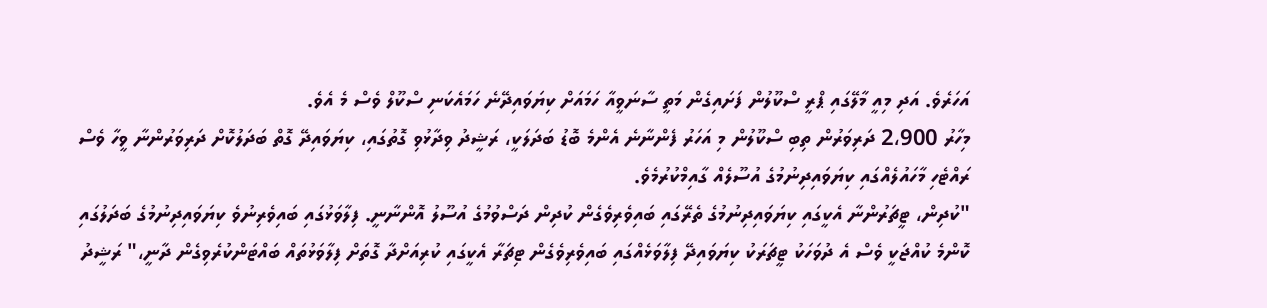އަހަރެވެ. އަދި މިއީ މާލޭގައި ޕްރީ ސްކޫލުން ފަށައިގެން މަތީ ސާނަވީއާ ހަމައަށް ކިޔަވައިދޭނެ ހަމައެކަނި ސްކޫލް ވެސް މެ އެވެ.
މިހާރު 2،900 ދަރިވަރުން ތިބި ސްކޫލުން މި އަހަރު ފެންނާނެ އެންމެ ބޮޑު ބަދަލަކީ، ރަޝީދު ވިދާޅުވި ގޮތުގައި، ކިޔަވައިދޭ ގޮތް ބަދަލުކޮށް ދަރިވަރުންނާ ވީހާ ވެސް ރައްޓެހި މާހައުލެއްގައި ކިޔަވައިދިނުމުގެ އުސޫލެއް ގާއިމްކުރުމެވެ.
"ކުދިން، ޓީޗަރުންނާ އެކީގައި ކިޔަވައިދިނުމުގެ ތެރޭގައި ބައިވެރިވެގެން ކުދިން ދަސްވުމުގެ އުސޫލު އޮންނާނީ. ފިލާވަޅުގައި ބައިވެރިނުވެ ކިޔަވައިދިނުމުގެ ބަދަލުގައި ކޮންމެ ކުއްޖަކީ ވެސް އެ ދުވަހަކު ޓީޗަރަކު ކިޔަވައިދޭ ފިލާވަޅެއްގައި ބައިވެރިވެގެން ޓިޗަރާ އެކީގައި ކުރިއަށްދާ ގޮތަށް ފިލާވަޅުތައް ބައްޓަންކުރެވިގެން ދާނީ،" ރަޝީދު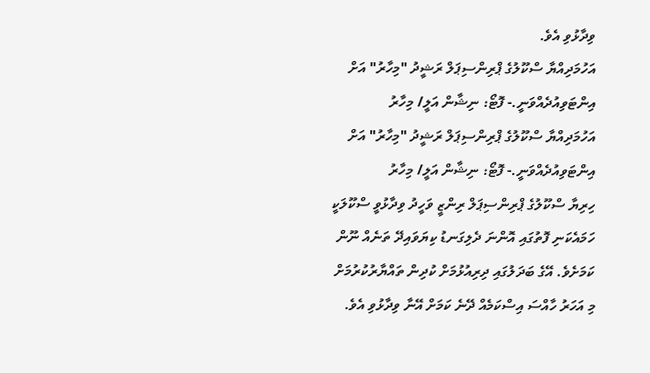ވިދާޅުވި އެވެ.
އަހުމަދިއްޔާ ސްކޫލުގެ ޕްރިންސިޕަލް ރަޝީދު "މިހާރު" އަށް އިންޓަވިއުދެއްވަނީ.- ފޮޓޯ: ނިޝާން އަލީ/ މިހާރު
އަހުމަދިއްޔާ ސްކޫލުގެ ޕްރިންސިޕަލް ރަޝީދު "މިހާރު" އަށް އިންޓަވިއުދެއްވަނީ.- ފޮޓޯ: ނިޝާން އަލީ/ މިހާރު
ހިރިޔާ ސްކޫލުގެ ޕްރިންސިޕަލް ރިންޒީ ވަހީދު ވިދާޅުވީ ސްކޫލަކީ ހަމައެކަނި ފޮތުގައި އޮންނަ ދެލިގަނޑު ކިޔަވައިދޭ ތަނެއް ނޫން ކަމަށެވެ. އޭގެ ބަދަލުގައި ދިރިއުޅުމަށް ކުދިން ތައްޔާރުކުރުމަށް މި އަހަރު ހާއްސަ އިސްކަމެއް ދޭނެ ކަމަށް އޭނާ ވިދާޅުވި އެވެ.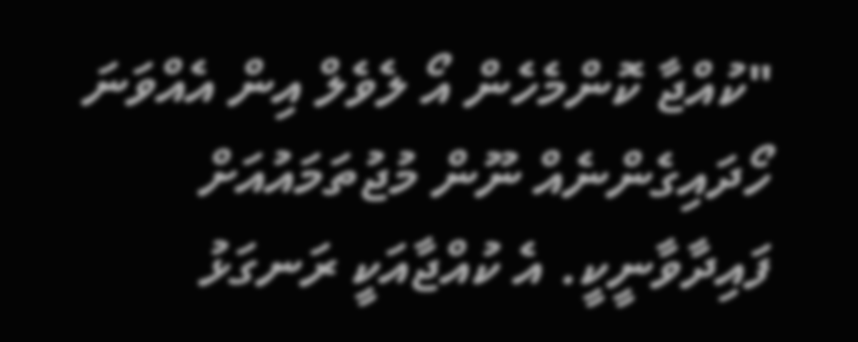"ކުއްޖާ ކޮންމެހެން އޯ ލެވެލް އިން އެއްވަނަ ހޯދައިގެންނެއް ނޫން މުޖުތަމައުއަށް ފައިދާވާނީކީ. އެ ކުއްޖާއަކީ ރަނގަޅު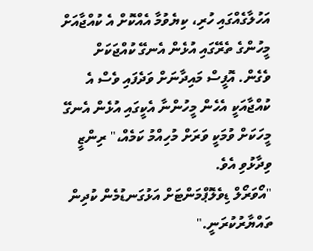އަހުލާގެއްގައި ހުރި، ކިޔެވުމާ އެއްކޮށް އެ ކުއްޖާއަށް މީހުންގެ ތެރޭގައި އުޅެން އެނގޭ ކުއްޖަކަށް ވެގެން. އޮފީސް މައިދާނަށް ވަދެފައި ވެސް އެ ކުއްޖާއަކީ އެހެން މީހުންނާ އެކީގައި އުޅެން އެނގޭ މީހަކަށް ވުމަކީ ވަރަށް މުހިއްމު ކަމެއް،" ރިންޒީ ވިދާޅުވި އެވެ.
"އޯވަރޯލް ޑިވެލޮޕްމަންޓަށް އަޅުގަނޑުމެން ކުދިން ތައްޔާރުކުރަނީ."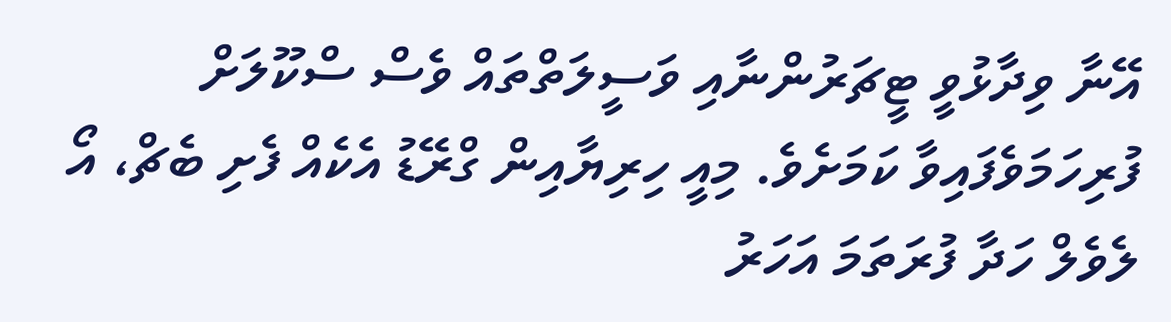އޭނާ ވިދާޅުވީ ޓީޗަރުންނާއި ވަސީލަތްތައް ވެސް ސްކޫލަށް ފުރިހަމަވެފައިވާ ކަމަށެވެ. މިއީ ހިރިޔާއިން ގްރޭޑު އެކެއް ފެށި ބެޗް، އޯ ލެވެލް ހަދާ ފުރަތަމަ އަހަރު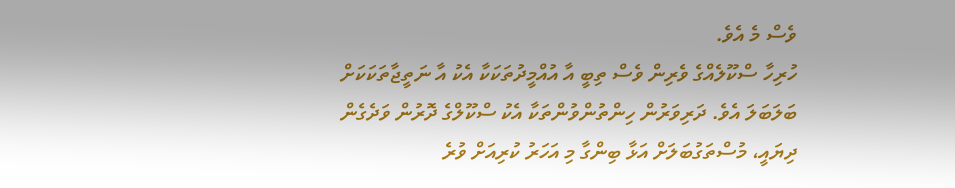ވެސް މެ އެވެ.
ހުރިހާ ސްކޫލެއްގެ ވެރިން ވެސް ތިބީ އާ އުއްމީދުތަކަކާ އެކު އާ ނަތީޖާތަކަކަށް ބަލަބަލަ އެވެ. ދަރިވަރުން ހިންތުންވުންތަކާ އެކު ސްކޫލްގެ ދޮރުން ވަދެގެން ދިޔައީ، މުސްތަގުބަލަށް އަޅާ ބިންގާ މި އަހަރު ކުރިއަށް ވުރެ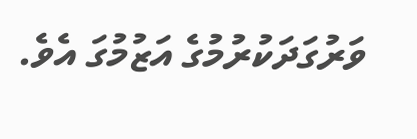ވަރުގަދަކުރުމުގެ އަޒުމުގަ އެވެ.